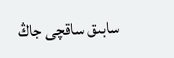سابىق ساقچى جاڭ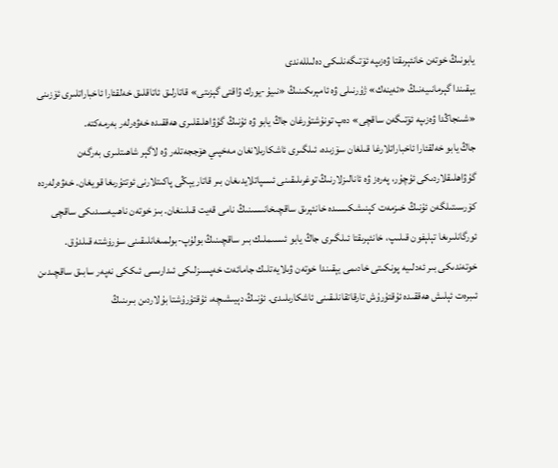يابونىڭ خوتەن خانئېرىقتا ۋەزىپە ئۆتىگەنلىكى دەلىللەندى
يېقىندا گېرمانىيەنىڭ «ئەينەك» ژۇرنىلى ۋە ئامېرىكىنىڭ «نىيۇ-يورك ۋاقتى گېزىتى» قاتارلىق ئاتاقلىق خەلقئارا ئاخباراتلىرى ئۆزىنى «شىنجاڭدا ۋەزىپە ئۆتىگەن ساقچى» دەپ تونۇشتۇرغان جاڭ يابو ۋە ئۇنىڭ گۇۋاھلىقلىرى ھەققىدە خەۋەرلەر بەرمەكتە.
جاڭ يابو خەلقئارا ئاخباراتلارغا قىلغان سۆزىدە، ئىلگىرى ئاشكارىلانغان مەخپىي ھۆججەتلەر ۋە لاگېر شاھىتلىرى بەرگەن گۇۋاھلىقلاردىكى ئۇچۇر، پەرەز ۋە ئانالىزلارنىڭ توغرىلىقىنى ئىسپاتلايدىغان بىر قاتار يېڭى پاكىتلارنى ئوتتۇرىغا قويغان. خەۋەرلەردە كۆرسىتىلگەن ئۇنىڭ خىزمەت كېنىشكىسىدە خانئېرىق ساقچىخانىسىنىڭ نامى قەيت قىلىنغان. بىز خوتەن ناھىيەسىدىكى ساقچى ئورگانلىرىغا تېلېفون قىلىپ، خانئېرىقتا ئىلگىرى جاڭ يابو ئىسىملىك بىر ساقچىنىڭ بولۇپ-بولمىغانلىقىنى سۈرۈشتە قىلدۇق. خوتەندىكى بىر ئەدلىيە پونكىتى خادىمى يېقىندا خوتەن ۋىلايەتلىك جامائەت خەپسىزلىكى ئىدارىسى ئىككى نەپەر سابىق ساقچىدىن ئىبرەت ئېلىش ھەققىدە ئۇقتۇرۇش تارقاتقانلىقىنى ئاشكارىلىدى. ئۇنىڭ دېيىشىچە، ئۇقتۇرۇشتا بۇلاردىن بىرىنىڭ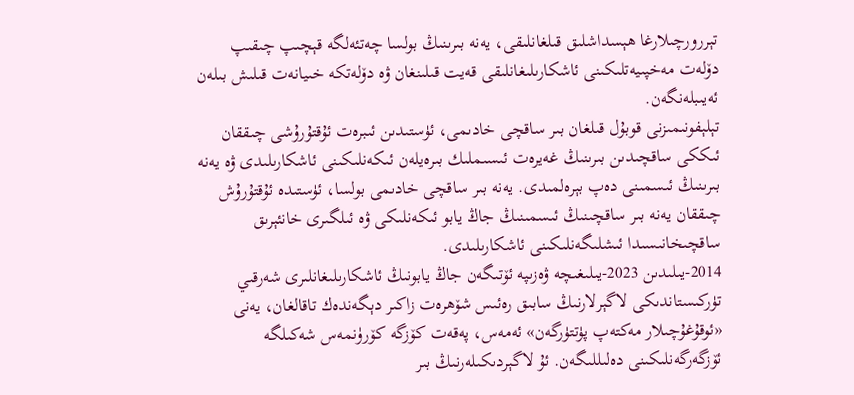تېررورچىلارغا ھېسداشلىق قىلغانلىقى، يەنە بىرىنىڭ بولسا چەتئەلگە قېچىپ چىقىپ دۆلەت مەخپىيەتلىكىنى ئاشكارىلىغانلىقى قەيت قىلىنغان ۋە دۆلەتكە خىيانەت قىلىش بىلەن ئەيىبلەنگەن.
تېلېفونىمىزنى قوبۇل قىلغان بىر ساقچى خادىمى، ئۈستىدىن ئىبرەت ئۇقتۇرۇشى چىققان ئىككى ساقچىدىن بىرىنىڭ غەيرەت ئىسىملىك بىرەيلەن ئىكەنلىكىنى ئاشكارىلىدى ۋە يەنە بىرىنىڭ ئىسمىنى دەپ بېرەلمىدى. يەنە بىر ساقچى خادىمى بولسا، ئۈستىدە ئۇقتۇرۇش چىققان يەنە بىر ساقچىنىڭ ئىسمىنىڭ جاڭ يابو ئىكەنلىكى ۋە ئىلگىرى خانئېرىق ساقچىخانىسىدا ئىشلىگەنلىكىنى ئاشكارىلىدى.
2014-يىلىدىن 2023-يىلىغىچە ۋەزىپە ئۆتىگەن جاڭ يابونىڭ ئاشكارىلىغانلىرى شەرقىي تۈركىستاندىكى لاگېرلارنىڭ سابىق رەئىس شۆھرەت زاكىر دېگەندەك تاقالغان، يەنى «ئوقۇغۇچىلار مەكتەپ پۈتتۈرگەن» ئەمەس، پەقەت كۆزگە كۆرۈنمەس شەكىلگە ئۆزگەرگەنلىكىنى دەلىللىگەن. ئۇ لاگېردىكىلەرنىڭ بىر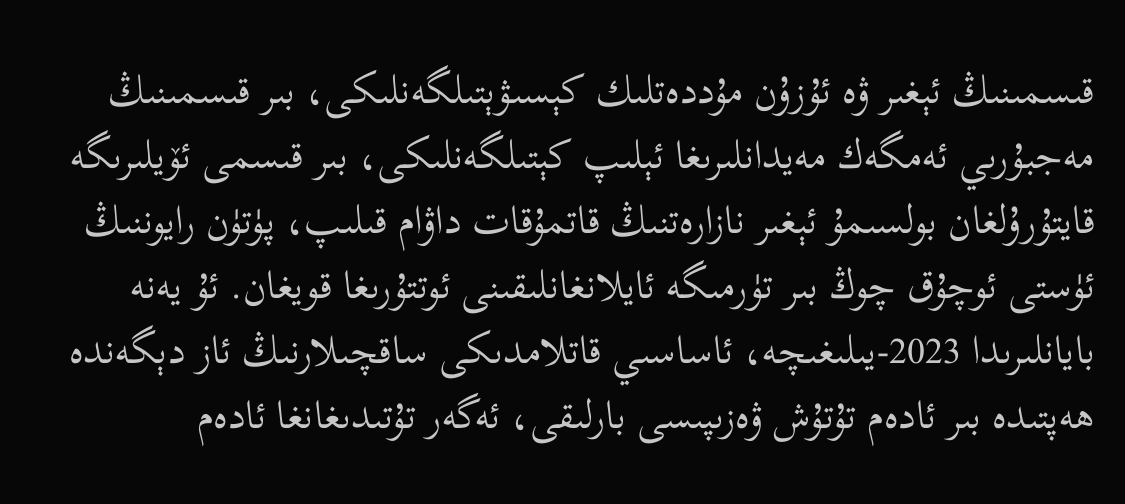قىسمىنىڭ ئېغىر ۋە ئۇزۇن مۇددەتلىك كېسىۋېتىلگەنلىكى، بىر قىسمىنىڭ مەجبۇرىي ئەمگەك مەيدانلىرىغا ئېلىپ كېتىلگەنلىكى، بىر قىسمى ئۆيلىرىگە قايتۇرۇلغان بولسىمۇ ئېغىر نازارەتنىڭ قاتمۇقات داۋام قىلىپ، پۈتۈن رايوننىڭ ئۈستى ئوچۇق چوڭ بىر تۈرمىگە ئايلانغانلىقىنى ئوتتۇرىغا قويغان. ئۇ يەنە بايانلىرىدا 2023-يىلىغىچە، ئاساسىي قاتلامدىكى ساقچىلارنىڭ ئاز دېگەندە ھەپتىدە بىر ئادەم تۇتۇش ۋەزىپىسى بارلىقى، ئەگەر تۇتىدىغانغا ئادەم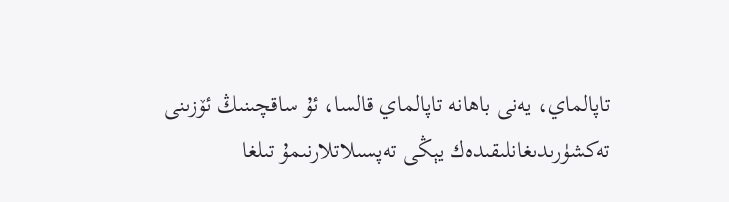تاپالماي، يەنى باھانە تاپالماي قالسا، ئۇ ساقچىنىڭ ئۆزىنى تەكشۈرىدىغانلىقىدەك يېڭى تەپسىلاتلارنىمۇ تىلغا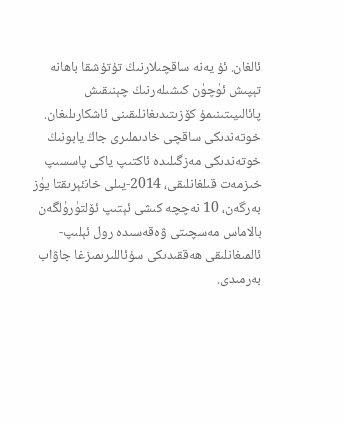ئالغان. ئۇ يەنە ساقچىلارنىڭ تۇتۇشقا باھانە تېپىش ئۈچۈن كىشىلەرنىڭ چېنىقىش پائالىيىتىنىمۇ كۆزىتىدىغانلىقىنى ئاشكارىلىغان.
خوتەندىكى ساقچى خادىملىرى جاڭ يابونىڭ خوتەندىكى مەزگىلىدە ئاكتىپ ياكى پاسسىپ خىزمەت قىلغانلىقى، 2014-يىلى خانئېرىقتا يۈز بەرگەن، 10 نەچچە كىشى ئېتىپ ئۆلتۈرۈلگەن بالاماس مەسچىتى ۋەقەسىدە رول ئېلىپ-ئالمىغانلىقى ھەققىدىكى سۇئاللىرىمىزغا جاۋاب بەرمىدى.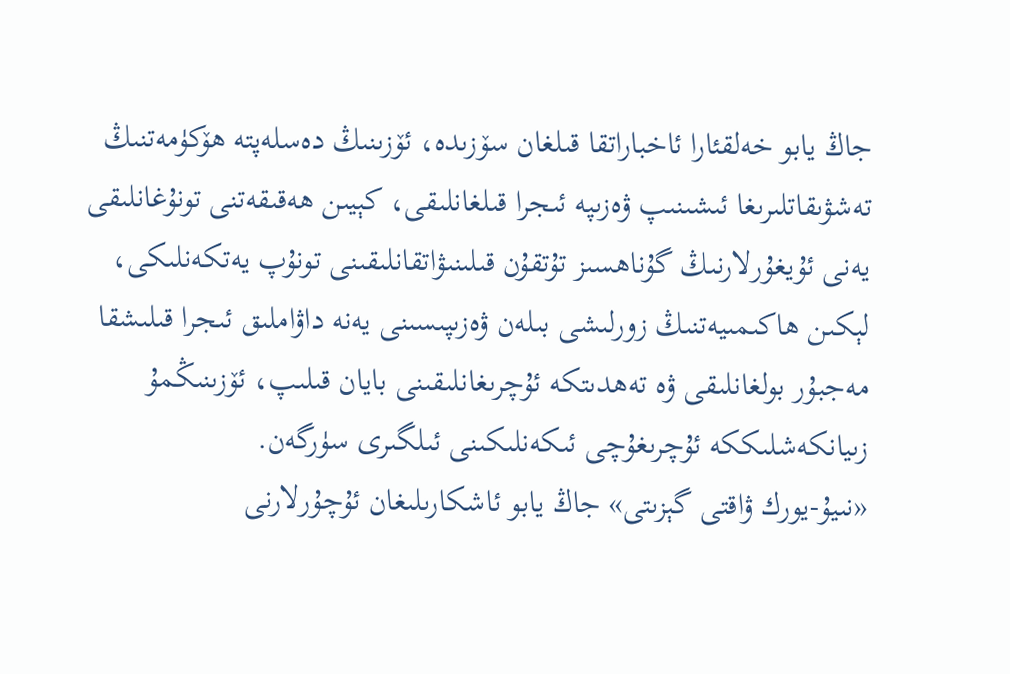جاڭ يابو خەلقئارا ئاخباراتقا قىلغان سۆزىدە، ئۆزىنىڭ دەسلەپتە ھۆكۈمەتنىڭ تەشۋىقاتلىرىغا ئىشىنىپ ۋەزىپە ئىجرا قىلغانلىقى، كېيىن ھەقىقەتنى تونۇغانلىقى يەنى ئۇيغۇرلارنىڭ گۇناھسىز تۇتقۇن قىلىنىۋاتقانلىقىنى تونۇپ يەتكەنلىكى، لېكىن ھاكىمىيەتنىڭ زورلىشى بىلەن ۋەزىپىسىنى يەنە داۋاملىق ئىجرا قىلىشقا مەجبۇر بولغانلىقى ۋە تەھدىتكە ئۇچرىغانلىقىنى بايان قىلىپ، ئۆزىنىڭمۇ زىيانكەشلىككە ئۇچرىغۇچى ئىكەنلىكىنى ئىلگىرى سۈرگەن.
«نىيۇ-يورك ۋاقتى گېزىتى» جاڭ يابو ئاشكارىلىغان ئۇچۇرلارنى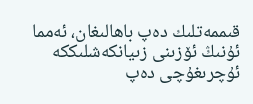قىممەتلىك دەپ باھالىغان، ئەمما ئۇنىڭ ئۆزىنى زىيانكەشلىككە ئۇچرىغۇچى دەپ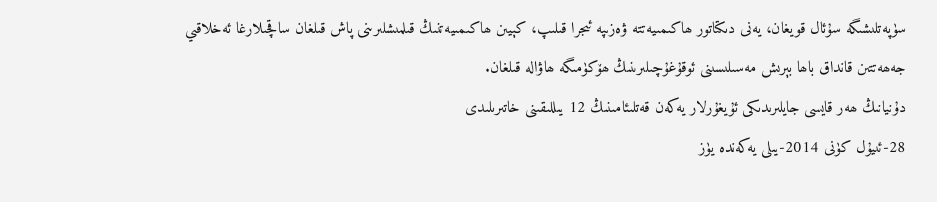سۈپەتلىشىگە سۇئال قويغان، يەنى دىكتاتور ھاكىمىيەتتە ۋەزىپە ئىجرا قىلىپ، كېيىن ھاكىمىيەتنىڭ قىلمىشلىرىنى پاش قىلغان ساقچىلارغا ئەخلاقىي جەھەتتىن قانداق باھا بېرىش مەسىلىسىنى ئوقۇغۇچىلىرىنىڭ ھۆكۈمىگە ھاۋالە قىلغان.
دۇنيانىڭ ھەر قايسى جايلىرىدىكى ئۇيغۇرلار يەكەن قەتلىئامىنىڭ 12 يىللىقىنى خاتىرىلىدى
28-ئىيۇل كۈنى 2014-يىلى يەكەندە يۈز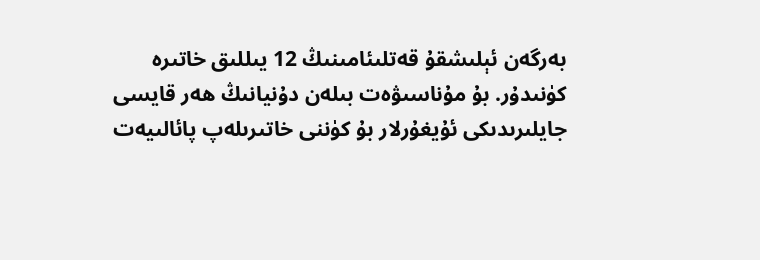بەرگەن ئېلىشقۇ قەتلىئامىنىڭ 12 يىللىق خاتىرە كۈنىدۇر. بۇ مۇناسىۋەت بىلەن دۇنيانىڭ ھەر قايسى جايلىرىدىكى ئۇيغۇرلار بۇ كۈننى خاتىرىلەپ پائالىيەت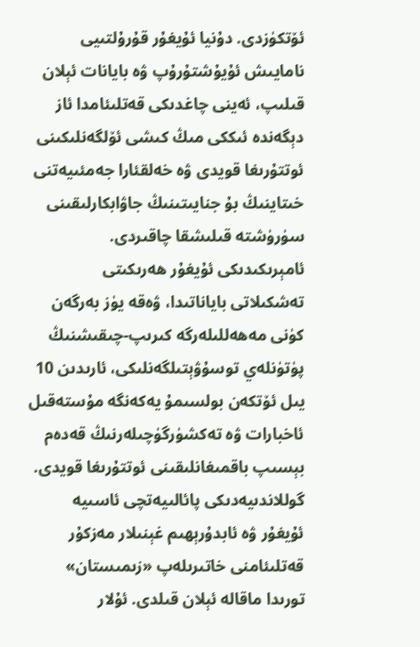ئۆتكۈزدى. دۇنيا ئۇيغۇر قۇرۇلتىيى نامايىش ئۇيۇشتۇرۇپ ۋە بايانات ئېلان قىلىپ، ئەينى چاغدىكى قەتلىئامدا ئاز دېگەندە ئىككى مىڭ كىشى ئۆلگەنلىكىنى ئوتتۇرىغا قويدى ۋە خەلقئارا جەمئىيەتنى خىتاينىڭ بۇ جنايىتىنىڭ جاۋابكارلىقىنى سۈرۈشتە قىلىشقا چاقىردى.
ئامېرىكىدىكى ئۇيغۇر ھەرىكىتى تەشكىلاتى باياناتىدا، ۋەقە يۈز بەرگەن كۈنى مەھەللىلەرگە كىرىپ-چىقىشنىڭ پۈتۈنلەي توسۇۋېتىلگەنلىكى، ئارىدىن 10 يىل ئۆتكەن بولسىمۇ يەكەنگە مۇستەقىل ئاخبارات ۋە تەكشۈرگۈچىلەرنىڭ قەدەم بېسىپ باقمىغانلىقىنى ئوتتۇرىغا قويدى.
گوللاندىيەدىكى پائالىيەتچى ئاسىيە ئۇيغۇر ۋە ئابدۇرېھىم غېنىلار مەزكۇر قەتلىئامنى خاتىرىلەپ «زىمىستان» تورىدا ماقاله ئېلان قىلدى. ئۇلار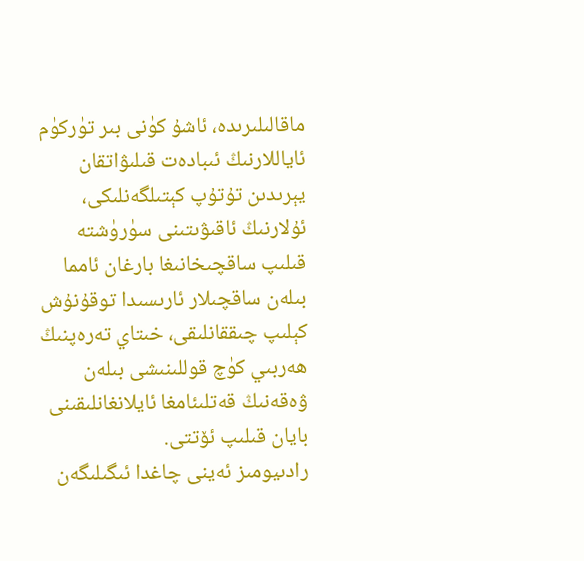ماقالىلىرىدە، ئاشۇ كۈنى بىر تۈركۈم ئاياللارنىڭ ئىبادەت قىلىۋاتقان يېرىدىن تۇتۇپ كېتىلگەنلىكى، ئۇلارنىڭ ئاقىۋىتىنى سۈرۈشتە قىلىپ ساقچىخانىغا بارغان ئامما بىلەن ساقچىلار ئارىسىدا توقۇنۇش كېلىپ چىققانلىقى، خىتاي تەرەپنىڭ ھەربىي كۈچ قوللىنىشى بىلەن ۋەقەنىڭ قەتلىئامغا ئايلانغانلىقىنى بايان قىلىپ ئۆتتى.
رادىيومىز ئەينى چاغدا ئىگىلىگەن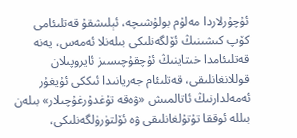ئۇچۇرلاردا مەلۇم بولۇشىچە، ئېلىشقۇ قەتلىئامى كۆپ كىشىنىڭ ئۆلگەنلىكى بىلەنلا ئەمەس، يەنە قەتلىئامدا خىتاينىڭ ئۇچقۇچىسىز ئايروپىلان قوللانغانلىقى، قەتلىئام جەريانىدا ئىككى ئۇيغۇر ئەمەلدارنىڭ ئاتالمىش «ۋەقە تۇغدۇرغۇچىلار» بىلەن بىللە ئوققا تۇتۇلغانلىقى ۋە ئۆلتۈرۈلگەنلىكى،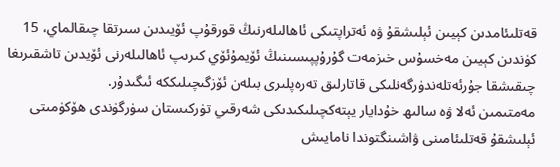قەتلىئامدىن كېيىن ئېلىشقۇ ۋە ئەتراپتىكى ئاھالىلەرنىڭ قورقۇپ ئۆيىدىن سىرتقا چىقالماي، 15 كۈندىن كېيىن مەخسۇس خىزمەت گۇرۇپپىسىنىڭ ئۆيمۇئۆي كىرىپ ئاھالىلەرنى ئۆيدىن تاشقىرىغا چىقىشقا جۇرئەتلەندۈرگەنلىكى قاتارلىق تەرەپلىرى بىلەن ئۆزگىچىلىككە ئىگىدۇر.
مەمتىمىن ئەلا ۋە سالىھ خۇدايار يېتەكچىلىكىدىكى شەرقىي تۈركىستان سۈرگۈندى ھۆكۈمىتى ئېلىشقۇ قەتلىئامىنى ۋاشىنگتوندا نامايىش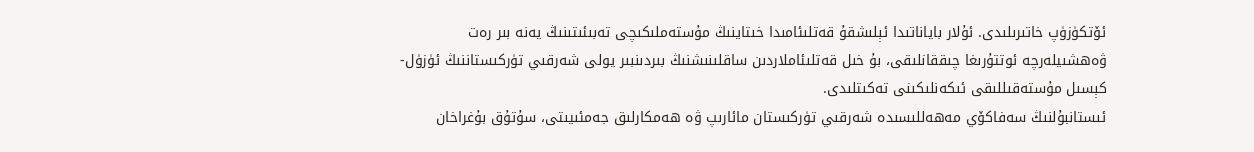ئۆتكۈزۈپ خاتىرىلىدى. ئۇلار باياناتىدا ئېلىشقۇ قەتلىئامىدا خىتاينىڭ مۇستەملىكىچى تەبىئىتىنىڭ يەنە بىر رەت ۋەھشىيلەرچە ئوتتۇرىغا چىققانلىقى، بۇ خىل قەتلىئاملاردىن ساقلىنىشنىڭ بىردىنبىر يولى شەرقىي تۈركىستاننىڭ ئۈزۈل-كېسىل مۇستەقىللىقى ئىكەنلىكىنى تەكىتلىدى.
ئىستانبۇلنىڭ سەفاكۆي مەھەللىسىدە شەرقىي تۈركىستان مائارىپ ۋە ھەمكارلىق جەمئىيىتى، سۇتۇق بۇغراخان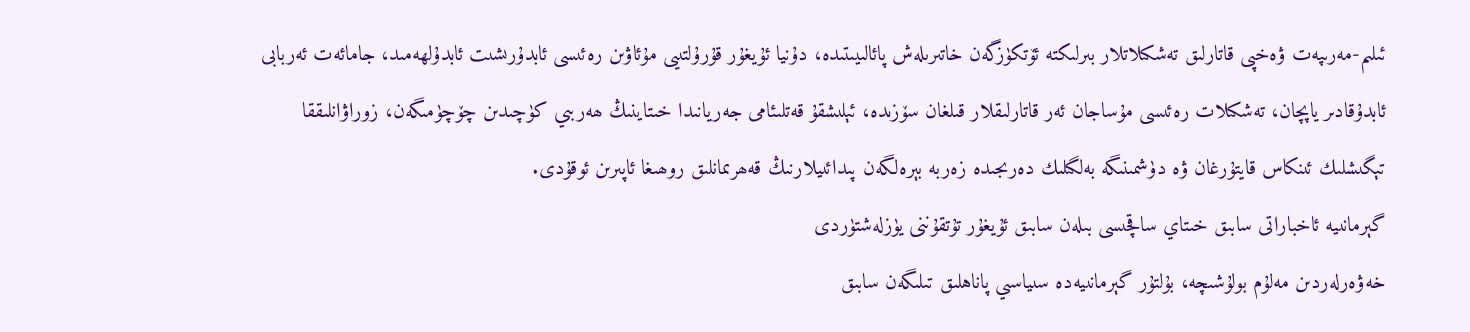ئىلىم-مەرىپەت ۋەخپى قاتارلىق تەشكىلاتلار بىرلىكتە ئۆتكۈزگەن خاتىرىلەش پائالىيىتىدە، دۇنيا ئۇيغۇر قۇرۇلتىيى مۇئاۋىن رەئىسى ئابدۇرىشىت ئابدۇلھەمىد، جامائەت ئەربابى ئابدۇقادىر ياپچان، تەشكىلات رەئىسى مۇساجان ئەر قاتارلىقلار قىلغان سۆزىدە، ئېلىشقۇ قەتلىئامى جەريانىدا خىتاينىڭ ھەربىي كۈچىدىن چۆچۈمىگەن، زوراۋانلىققا تېگىشلىك ئىنكاس قايتۇرغان ۋە دۈشمىنىگە بەلگىلىك دەرىجىدە زەربە بېرەلگەن پىدائىيلارنىڭ قەھرىمانلىق روھىغا ئاپىرىن ئوقۇدى.
گېرمانىيە ئاخباراتى سابىق خىتاي ساقچىسى بىلەن سابىق ئۇيغۇر تۇتقۇننى يۈزلەشتۈردى
خەۋەرلەردىن مەلۇم بولۇشىچە، بۇلتۇر گېرمانىيەدە سىياسىي پاناهلىق تىلىگەن سابىق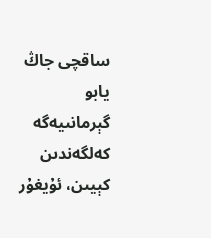ساقچى جاڭ يابو گېرمانىيەگە كەلگەندىن كېيىن، ئۇيغۇر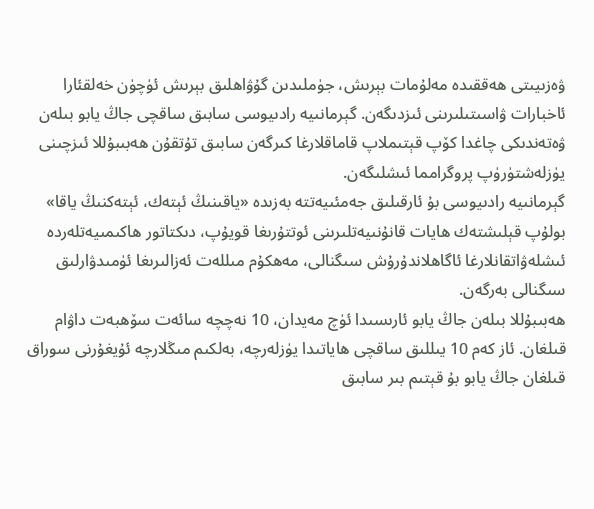ۋەزىيىتى ھەققىدە مەلۇمات بېرىش، جۈملىدىن گۇۋاھلىق بېرىش ئۈچۈن خەلقئارا ئاخبارات ۋاسىتىلىرىنى ئىزدىگەن. گېرمانىيە رادىيوسى سابىق ساقچى جاڭ يابو بىلەن ۋەتەندىكى چاغدا كۆپ قېتىملاپ قاماقلارغا كىرگەن سابىق تۇتقۇن ھەبىبۇللا ئىزچىنى يۈزلەشتۈرۈپ پروگرامما ئىشلىگەن.
گېرمانىيە رادىيوسى بۇ ئارقىلىق جەمئىيەتتە بەزىدە «ياقىنىڭ ئېتەك، ئېتەكنىڭ ياقا» بولۇپ قېلىشتەك ھايات قانۇنىيەتلىرىنى ئوتتۇرىغا قويۇپ، دىكتاتور ھاكىمىيەتلەردە ئىشلەۋاتقانلارغا ئاگاھلاندۇرۇش سىگنالى، مەھكۇم مىللەت ئەزالىرىغا ئۈمىدۋارلىق سىگنالى بەرگەن.
ھەبىبۇللا بىلەن جاڭ يابو ئارىسىدا ئۈچ مەيدان، 10 نەچچە سائەت سۆھبەت داۋام قىلغان. ئاز كەم 10 يىللىق ساقچى ھاياتىدا يۈزلەرچە، بەلكىم مىڭلارچە ئۇيغۇرنى سوراق قىلغان جاڭ يابو بۇ قېتىم بىر سابىق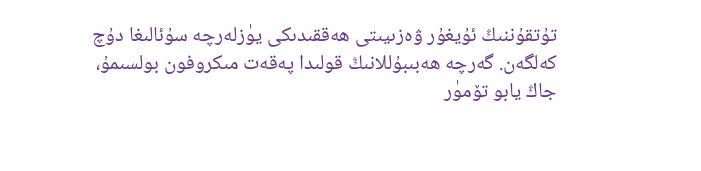تۇتقۇننىڭ ئۇيغۇر ۋەزىيىتى ھەققىدىكى يۈزلەرچە سۇئالىغا دۇچ كەلگەن. گەرچە ھەبىبۇللانىڭ قولىدا پەقەت مىكروفون بولسىمۇ، جاڭ يابو تۆمۈر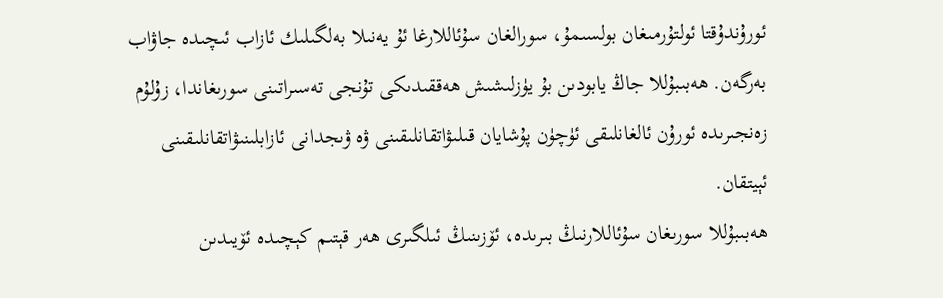ئورۇندۇقتا ئولتۇرمىغان بولسىمۇ، سورالغان سۇئاللارغا ئۇ يەنىلا بەلگىلىك ئازاب ئىچىدە جاۋاب بەرگەن. ھەبىبۇللا جاڭ يابودىن بۇ يۈزلىشىش ھەققىدىكى تۇنجى تەسىراتىنى سورىغاندا، زۇلۇم زەنجىرىدە ئورۇن ئالغانلىقى ئۈچۈن پۇشايان قىلىۋاتقانلىقىنى ۋە ۋىجدانى ئازابلىنىۋاتقانلىقىنى ئېيتقان.
ھەبىبۇللا سورىغان سۇئاللارنىڭ بىرىدە، ئۆزىنىڭ ئىلگىرى ھەر قېتىم كېچىدە ئۆيىدىن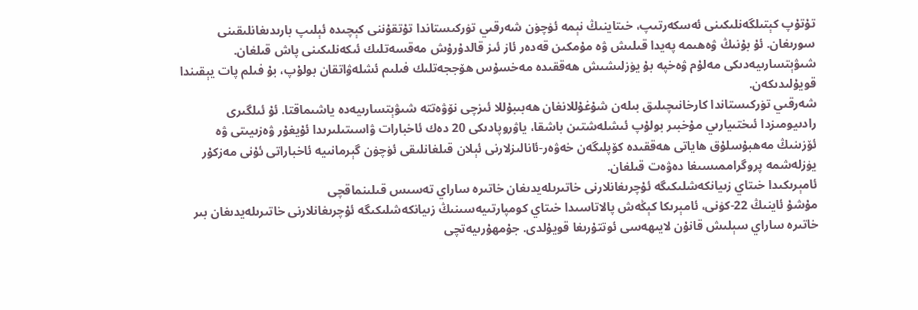تۇتۇپ كېتىلگەنلىكىنى ئەسكەرتىپ، خىتاينىڭ نېمە ئۈچۈن شەرقىي تۈركىستاندا تۇتقۇننى كېچىدە ئېلىپ بارىدىغانلىقىنى سورىغان. ئۇ بۇنىڭ ۋەھىمە پەيدا قىلىش ۋە مۇمكىن قەدەر ئاز ئىز قالدۇرۇش مەقسەتلىك ئىكەنلىكىنى پاش قىلغان.
شىۋېتسارىيەدىكى مەلۇم ۋەخپە بۇ يۈزلىشىش ھەققىدە مەخسۇس ھۆججەتلىك فىلىم ئشلەۋاتقان بولۇپ، بۇ فىلم پات يېقىندا قويۇلىدىكەن.
شەرقىي تۈركىستاندا كارخانىچىلىق بىلەن شۇغۇللانغان ھەبىبۇللا ئىزچى نۆۋەتتە شىۋېتسارىيەدە ياشىماقتا. ئۇ ئىلگىرى رادىيومىزدا ئىختىيارىي مۇخبىر بولۇپ ئىشلەشتىن باشقا، ياۋروپادىكى 20 دەك ئاخبارات ۋاسىتىلىرىدا ئۇيغۇر ۋەزىيىتى ۋە ئۆزىنىڭ مەھبۇسلۇق ھاياتى ھەققىدە كۆپلىگەن خەۋەر-ئانالىزلارنى ئېلان قىلغانلىقى ئۈچۈن گېرمانىيە ئاخباراتى ئۇنى مەزكۇر يۈزلەشمە پروگراممىسىغا دەۋەت قىلغان.
ئامېرىكىدا خىتاي زىيانكەشلىكىگە ئۇچرىغانلارنى خاتىرىلەيدىغان خاتىرە ساراي تەسىس قىلىنماقچى
مۇشۇ ئاينىڭ 22-كۈنى، ئامېرىكا كېڭەش پالاتاسىدا خىتاي كومپارتىيەسىنىڭ زىيانكەشلىكىگە ئۇچرىغانلارنى خاتىرىلەيدىغان بىر خاتىرە ساراي سېلىش قانۇن لايىھەسى ئوتتۇرىغا قويۇلدى. جۇمھۇرىيەتچى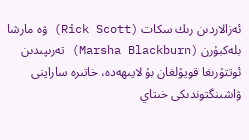ئەزالاردىن رىك سكات (Rick Scott) ۋە مارشا بلەكبۇرن (Marsha Blackburn) تەرىپىدىن ئوتتۇرىغا قويۇلغان بۇ لايىھەدە، خاتىرە ساراينى ۋاشىنگتوندىكى خىتاي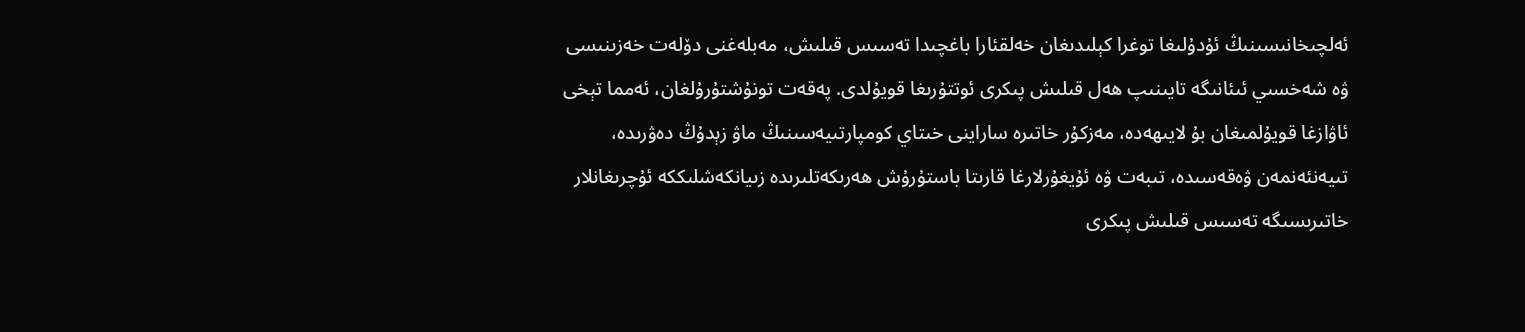ئەلچىخانىسىنىڭ ئۇدۇلىغا توغرا كېلىدىغان خەلقئارا باغچىدا تەسىس قىلىش، مەبلەغنى دۆلەت خەزىنىسى ۋە شەخسىي ئىئانىگە تايىنىپ ھەل قىلىش پىكرى ئوتتۇرىغا قويۇلدى. پەقەت تونۇشتۇرۇلغان، ئەمما تېخى ئاۋازغا قويۇلمىغان بۇ لايىھەدە، مەزكۇر خاتىرە ساراينى خىتاي كومپارتىيەسىنىڭ ماۋ زېدۇڭ دەۋرىدە، تىيەنئەنمەن ۋەقەسىدە، تىبەت ۋە ئۇيغۇرلارغا قارىتا باستۇرۇش ھەرىكەتلىرىدە زىيانكەشلىككە ئۇچرىغانلار خاتىرىسىگە تەسىس قىلىش پىكرى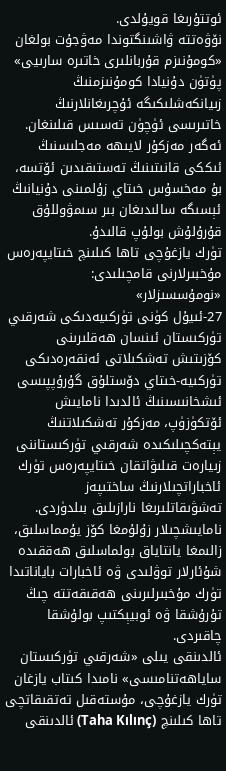ئوتتۇرىغا قويۇلدى.
نۆۋەتتە ۋاشىنگتوندا مەۋجۇت بولغان «كومۇنىزم قۇربانلىرى خاتىرە سارىيى» پۈتۈن دۇنيادا كومۇنىزمنىڭ زىيانكەشلىكىگە ئۇچرىغانلارنىڭ خاتىرىسى ئۈچۈن تەسىس قىلىنغان. ئەگەر مەزكۇر لايىھە مەجلىسنىڭ ئىككى قانىتىنىڭ تەستىقىدىن ئۆتسە، بۇ مەخسۇس خىتاي زۇلمىنى دۇنيانىڭ ئېسىگە سالىدىغان بىر سىمۋوللۇق قۇرۇلۇش بولۇپ قالىدۇ.
تۈرك يازغۇچى تاھا كىلىنچ خىتايپەرەس مۇخبىرلارنى قامچىلىدى: «نومۇسسىزلار»
27-ئىيۇل كۈنى تۈركىيەدىكى شەرقىي تۈركىستان ئىنسان ھەقلىرىنى كۆزىتىش تەشكىلاتى ئەنقەرەدىكى تۈركىيە-خىتاي دۆستلۇق گۇرۇپپىسى ئىشخانىسىنىڭ ئالدىدا نامايىش ئۆتكۈزۈپ، مەزكۇر تەشكىلاتنىڭ يېتەكچىلىكىدە شەرقىي تۈركىستاننى زىيارەت قىلىۋاتقان خىتايپەرەس تۈرك ئاخباراتچىلارنىڭ ساختىپەز تەشۋىقاتلىرىغا نارازىلىق بىلدۈردى.
نامايىشچىلار زۇلۇمغا كۆز يۇمماسلىق، زالىمغا يانتاياق بولماسلىق ھەققىدە شۇئارلار توۋلىدى ۋە ئاخبارات باياناتىدا تۈرك مۇخبىرلىرىنى ھەقىقەتتە چىڭ تۇرۇشقا ۋە ئوبيېكتىپ بولۇشقا چاقىردى.
ئالدىنقى يىلى «شەرقىي تۈركىستان ساياھەتنامىسى» نامىدا كىتاب يازغان تۈرك يازغۇچى، مۇستەقىل تەتقىقاتچى تاھا كىلىنچ (Taha Kılınç) ئالدىنقى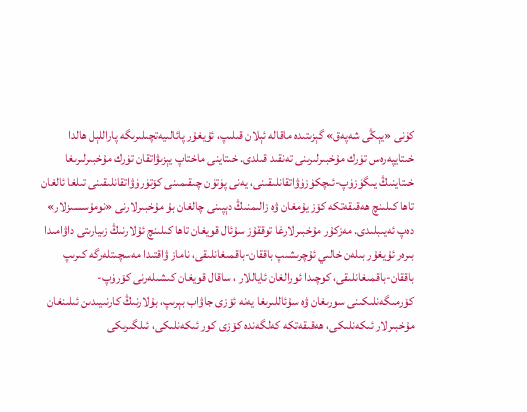كۈنى «يېڭى شەپەق» گېزىتىدە ماقاله ئېلان قىلىپ، ئۇيغۇر پائالىيەتچىلىرىگە پاراللېل ھالدا خىتايپەرەس تۈرك مۇخبىرلىرىنى تەنقىد قىلدى. خىتاينى ماختاپ يېزىۋاتقان تۈرك مۇخبىرلىرىغا خىتاينىڭ يىگۈزۈپ-ئىچكۈزۈۋاتقانلىقىنى، يەنى پۈتۈن چىقىمىنى كۆتۈرۈۋاتقانلىقىنى تىلغا ئالغان تاھا كىلىنچ ھەقىقەتكە كۆز يۇمغان ۋە زالىمنىڭ دېپىنى چالغان بۇ مۇخبىرلارنى «نومۇسسىزلار» دەپ ئەيىبلىدى. مەزكۇر مۇخبىرلارغا توققۇز سۇئال قويغان تاھا كىلىنچ ئۇلارنىڭ زىيارىتى داۋامىدا بىرەر ئۇيغۇر بىلەن خالىي ئۇچرىشىپ باققان-باقمىغانلىقى، ناماز ۋاقتىدا مەسچىتلەرگە كىرىپ باققان-باقمىغانلىقى، كوچىدا ئورالغان ئاياللار ، ساقال قويغان كىشىلەرنى كۆرۈپ-كۆرمىگەنلىكىنى سورىغان ۋە سۇئاللىرىغا يەنە ئۆزى جاۋاب بېرىپ، بۇلارنىڭ كارنىيىدىن ئىلىنغان مۇخبىرلار ئىكەنلىكى، ھەقىقەتكە كەلگەندە كۆزى كور ئىكەنلىكى، ئىلگىرىكى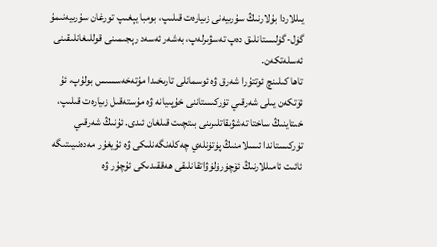يىللاردا بۇلارنىڭ سۇرىيەنى زىيارەت قىلىپ، بومبا يېغىپ تورغان سۇرىيەنىمۇ گۈل-گۈلىستانلىق دەپ تەسۋىرلەپ، بەشەر ئەسەد رېجىمىنى قوللىغانلىقىنى ئەسلەتكەن.
تاھا كىلىنچ ئوتتۇرا شەرق ۋە ئوسمانلى تارىخىدا مۇتەخەسسىس بولۇپ، ئۇ ئۆتكەن يىلى شەرقىي تۈركىستاننى خۇپىيانە ۋە مۇستەقىل زىيارەت قىلىپ، خىتاينىڭ ساختا تەشۋىقاتلىرىنى بىتچىت قىلغان ئىدى. ئۇنىڭ شەرقىي تۈركىستاندا ئىسلامنىڭ پۈتۈنلەي چەكلەنگەنلىكى ۋە ئۇيغۇر مەدەنىيىتىگە ئائىت ئامىللارنىڭ ئۆچۈرۈلۈۋاتقانلىقى ھەققىدىكى ئۇچۇر ۋە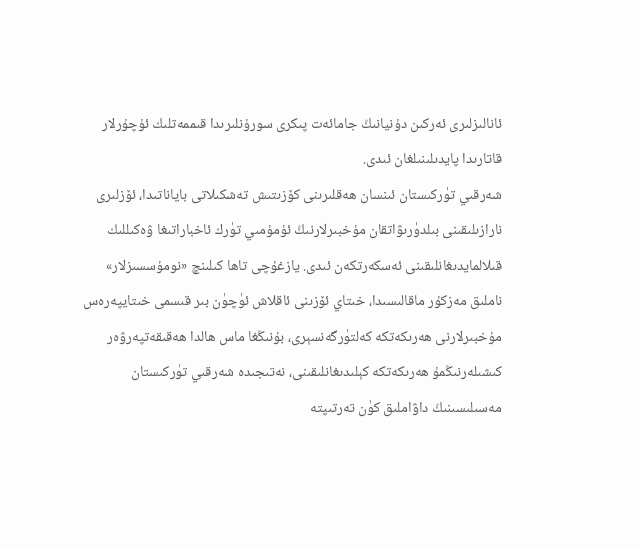ئانالىزلىرى ئەركىن دۇنيانىڭ جامائەت پىكرى سورۇنلىرىدا قىممەتلىك ئۇچۇرلار قاتارىدا پايدىلىنىلغان ئىدى.
شەرقىي تۈركىستان ئىنسان ھەقلىرىنى كۆزىتىش تەشكىلاتى باياناتىدا، ئۆزلىرى نارازىلىقىنى بىلدۈرىۋاتقان مۇخبىرلارنىڭ ئۇمۇمىي تۈرك ئاخباراتىغا ۋەكىللىك قىلالمايدىغانلىقىنى ئەسكەرتكەن ئىدى. يازغۇچى تاھا كىلىنچ «نومۇسسىزلار» ناملىق مەزكۇر ماقالىسىدا، خىتاي ئۆزىنى ئاقلاش ئۈچۈن بىر قىسمى خىتايپەرەس مۇخبىرلارنى ھەرىكەتكە كەلتۈرگەنسېرى، بۇنىڭغا ماس ھالدا ھەقىقەتپەرۋەر كىشىلەرنىڭمۇ ھەرىكەتكە كېلىدىغانلىقىنى، نەتىجىدە شەرقىي تۈركىستان مەسىلىسىنىڭ داۋاملىق كۈن تەرتىپتە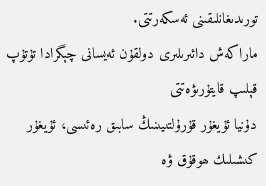تورىدىغانلىقىنى ئەسكەرتتى.
ماراكەش دائىرىلىرى دولقۇن ئەيسانى چېگرادا تۇتۇپ قېلىپ قايتۇرىۋەتتى
دۇنيا ئۇيغۇر قۇرۇلتىيىنىڭ سابىق رەئىسى، ئۇيغۇر كىشىلىك ھوقۇق ۋە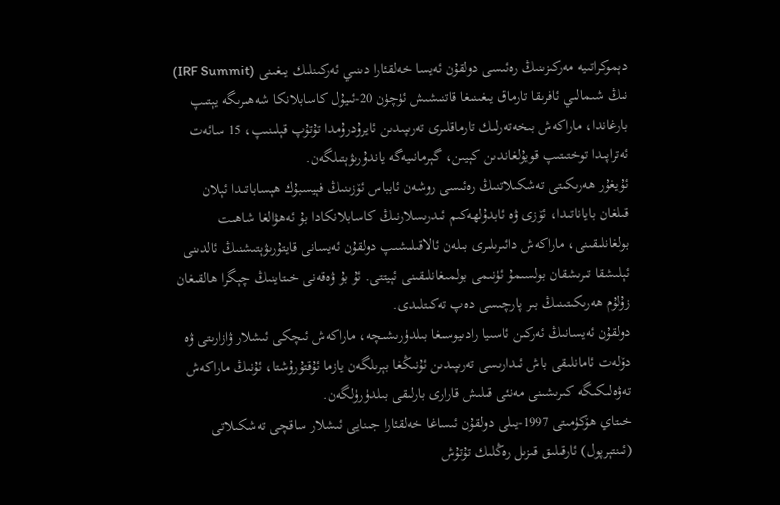دېموكراتىيە مەركىزىنىڭ رەئىسى دولقۇن ئەيسا خەلقئارا دىنىي ئەركىنلىك يىغىنى (IRF Summit) نىڭ شىمالىي ئافرىقا تارماق يىغىنىغا قاتنىشىش ئۈچۈن 20-ئىيۇل كاسابلانكا شەھىرىگە يېتىپ بارغاندا، ماراكەش بىخەتەرلىك تارماقلىرى تەرىپىدىن ئايرۇدرۇمدا تۇتۇپ قېلىنىپ، 15 سائەت ئەتراپىدا توختىتىپ قويۇلغاندىن كېيىن، گېرمانىيەگە ياندۇرىۋېتىلگەن.
ئۇيغۇر ھەرىكىتى تەشكىلاتنىڭ رەئىسى روشەن ئابباس ئۆزىنىڭ فېيسبۇك ھېساباتىدا ئېلان قىلغان باياناتىدا، ئۆزى ۋە ئابدۇلھەكىم ئىدرىسلارنىڭ كاسابلانكادا بۇ ئەھۋالغا شاھىت بولغانلىقىنى، ماراكەش دائىرىلىرى بىلەن ئالاقىلىشىپ دولقۇن ئەيسانى قايتۇرىۋېتىشنىڭ ئالدىنى ئېلىشقا تىرىشقان بولسىمۇ ئۈنىمى بولمىغانلىقىنى ئېيتتى. ئۇ بۇ ۋەقەنى خىتاينىڭ چېگرا ھالقىغان زۇلۇم ھەرىكىتىنىڭ بىر پارچىسى دەپ تەكىتلىدى.
دولقۇن ئەيسانىڭ ئەركىن ئاسىيا رادىيوسىغا بىلدۈرىشىچە، ماراكەش ئىچكى ئىشلار ۋازارىتى ۋە دۆلەت ئامانلىقى باش ئىدارىسى تەرىپىدىن ئۇنىڭغا بېرىلگەن يازما ئۇقتۇرۇشتا، ئۇنىڭ ماراكەش تەۋەلىكىگە كىرىشىنى مەنئى قىلىش قارارى بارلىقى بىلدۈرۈلگەن.
خىتاي ھۆكۈمىتى 1997-يىلى دولقۇن ئىساغا خەلقئارا جىنايى ئىشلار ساقچى تەشكىلاتى (ئىنتېرپول) ئارقىلىق قىزىل رەڭلىك تۇتۇش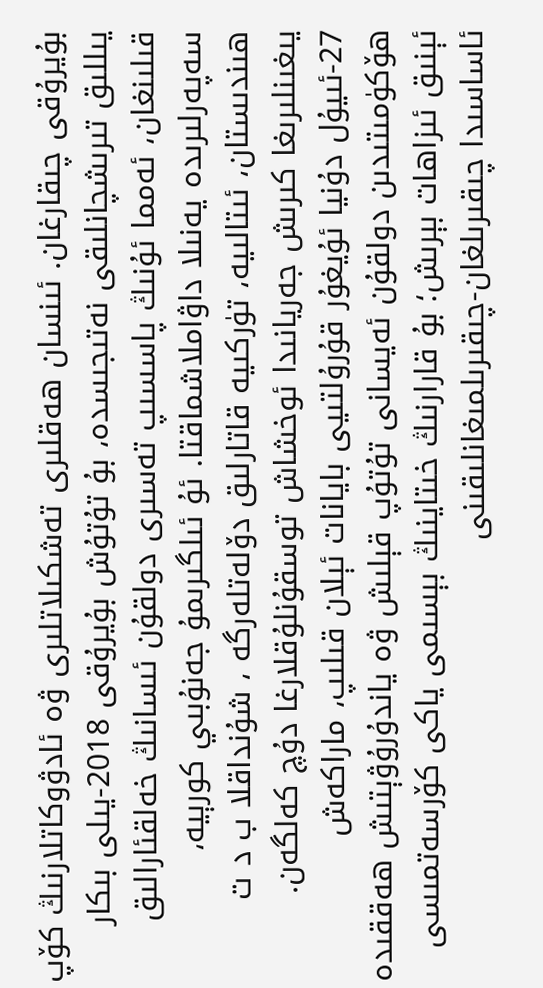بۇيرۇقى چىقارغان. ئىنسان ھەقلىرى تەشكىلاتلىرى ۋە ئادۋوكاتلارنىڭ كۆپ يىللىق تىرىشچانلىقى نەتىجىسدە، بۇ تۇتۇش بۇيرۇقى 2018-يىلى بىكار قىلىنغان، ئەمما ئۇنىڭ پاسسىپ تەسىرى دولقۇن ئىسانىڭ خەلقئارالىق سەپەرلىرىدە يەنىلا داۋاملاشماقتا. ئۇ ئىلگىرىمۇ جەنۇبىي كورېيە، ھىندىستان، ئىتالىيە، تۈركىيە قاتارلىق دۆلەتلەرگە ، شۇنداقلا ب د ت يىغىنلىرىغا كىرىش جەريانىدا ئوخشاش توسقۇنلۇقلارغا دۇچ كەلگەن.
27-ئىيۇل دۇنيا ئۇيغۇر قۇرۇلتىيى بايانات ئېلان قىلىپ، ماراكەش ھۆكۈمىتىدىن دولقۇن ئەيسانى تۇتۇپ قېلىش ۋە ياندۇرۇۋېتىش ھەققىدە ئېنىق ئىزاھات بېرىش؛ بۇ قارارنىڭ خىتاينىڭ بېسىمى ياكى كۆرسەتمىسى ئاساسىدا چىقىرىلغان-چىقىرىلمىغانلىقىنى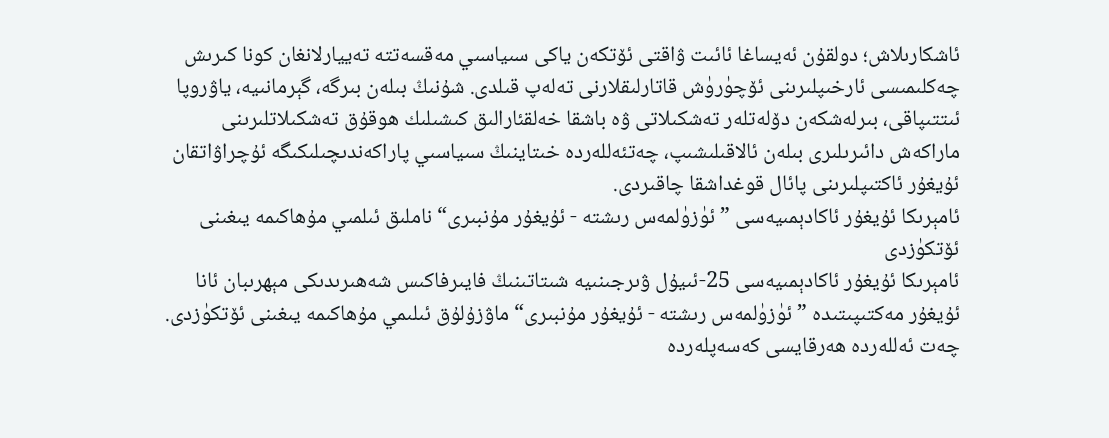ئاشكارىلاش؛ دولقۇن ئەيساغا ئائىت ۋاقتى ئۆتكەن ياكى سىياسىي مەقسەتتە تەييارلانغان كونا كىرىش چەكلىمىسى ئارخىپلىرىنى ئۆچۈرۈش قاتارلىقلارنى تەلەپ قىلدى. شۇنىڭ بىلەن بىرگە، گېرمانىيە، ياۋروپا ئىتتىپاقى، بىرلەشكەن دۆلەتلەر تەشكىلاتى ۋە باشقا خەلقئارالىق كىشىلىك ھوقۇق تەشكىلاتلىرىنى ماراكەش دائىرىلىرى بىلەن ئالاقىلىشىپ، چەتئەللەردە خىتاينىڭ سىياسىي پاراكەندىچىلىكىگە ئۇچراۋاتقان ئۇيغۇر ئاكتىپلىرىنى پائال قوغداشقا چاقىردى.
ئامېرىكا ئۇيغۇر ئاكادېمىيەسى ”ئۈزۈلمەس رىشتە - ئۇيغۇر مۇنبىرى“ ناملىق ئىلمىي مۇھاكىمە يىغىنى ئۆتكۈزدى
ئامېرىكا ئۇيغۇر ئاكادېمىيەسى 25-ئىيۇل ۋىرجىنىيە شىتاتىنىڭ فايىرفاكىس شەھىرىدىكى مېھرىبان ئانا ئۇيغۇر مەكتىپىتىدە ”ئۈزۈلمەس رىشتە - ئۇيغۇر مۇنبىرى“ ماۋزۇلۇق ئىلىمي مۇھاكىمە يىغىنى ئۆتكۈزدى. چەت ئەللەردە ھەرقايسى كەسەپلەردە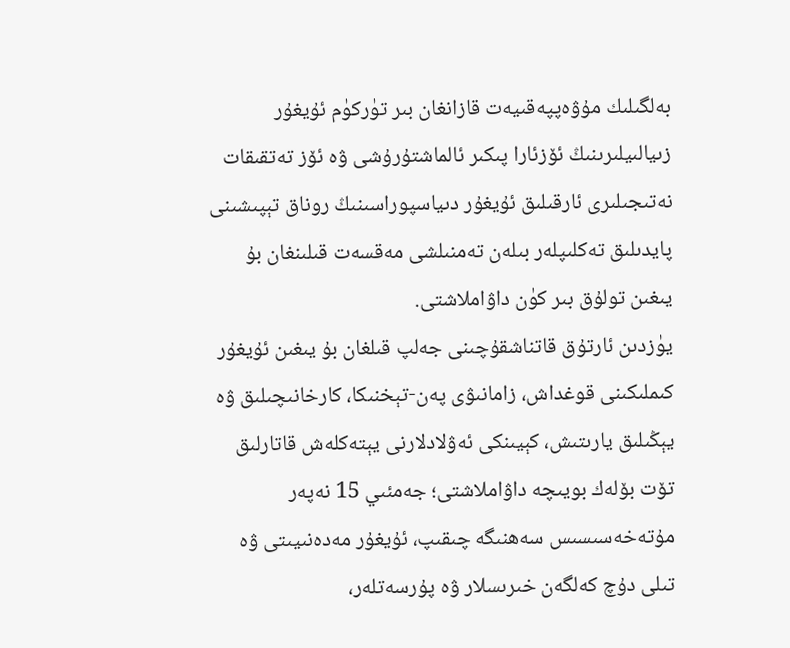بەلگىلىك مۇۋەپپەقىيەت قازانغان بىر تۈركۈم ئۇيغۇر زىيالىيلىرىنىڭ ئۆزئارا پىكىر ئالماشتۇرۇشى ۋە ئۆز تەتقىقات نەتىجىلىرى ئارقىلىق ئۇيغۇر دىياسپوراسىنىڭ روناق تېپىشىنى پايدىلىق تەكلىپلەر بىلەن تەمنىلشى مەقسەت قىلىنغان بۇ يىغىن تولۇق بىر كۈن داۋاملاشتى.
يۈزدىن ئارتۇق قاتناشقۇچىنى جەلپ قىلغان بۇ يىغىن ئۇيغۇر كىملىكىنى قوغداش، زامانىۋى پەن-تېخنىكا، كارخانىچىلىق ۋە يېڭىلىق يارىتىش، كېيىنكى ئەۋلادلارنى يېتەكلەش قاتارلىق تۆت بۆلەك بويىچە داۋاملاشتى؛ جەمئىي 15 نەپەر مۇتەخەسىسىس سەھنىگە چىقىپ، ئۇيغۇر مەدەنىيىتى ۋە تىلى دۇچ كەلگەن خىرىسلار ۋە پۇرسەتلەر،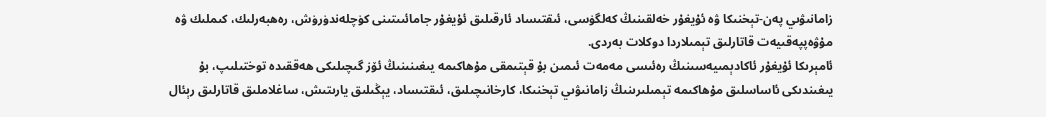زامانىۋىي پەن-تېخنىكا ۋە ئۇيغۇر خەلقىنىڭ كەلگۈسى، ئىقتىساد ئارقىلىق ئۇيغۇر جامائىىتىنى كۈچلەندۈرۈش، رەھبەرلىك، كىملىك ۋە مۇۋەپپەقىيەت قاتارلىق تېمىلاردا دوكلات بەردى.
ئامېرىكا ئۇيغۇر ئاكادېمىيەسىنىڭ رەئىسى مەمەت ئىمىن بۇ قېتىمقى مۇھاكىمە يىغىنىنىڭ ئۆز گىچىلىكى ھەققىدە توختىلىپ، بۇ يىغىندىكى ئاساسلىق مۇھاكىمە تېمىلىرىنىڭ زامانىۋىي تېخنىكا، كارخانىچىلىق، ئىقتىساد، يېڭىلىق يارىتىش، ساغلاملىق قاتارلىق رېئال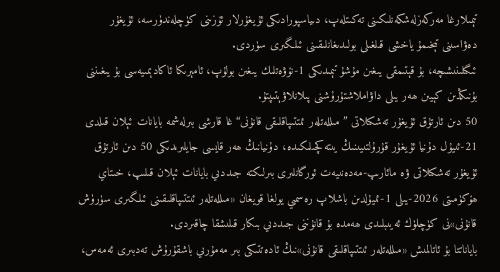تېمىلارغا مەركەزلەشكەنلىكىنى تەكىتلەپ، دىياسپورادىكى ئۇيغۇرلار ئۆزىنى كۈچلەندۈرسە، ئۇيغۇر دەۋاسىنى تېخىمۇ ياخشى قىلغىلى بولىدىغانلىقىنى ئىلگىرى سۈردى.
ئىگىلىنىشىچە، بۇ قېتىمقى يىغىن مۇشۇ تېمىدىكى 1-نۆۋەتلىك يىغىن بولۇپ، ئامېرىكا ئاكادېمىيەسى بۇ يىغىننى بۇنىڭدىن كېيىن ھەر يىلى داۋاملاشتۇرۇشنى پىلانلاۋېتىپتۇ.
50 دىن ئارتۇق ئۇيغۇر تەشكىلاتى ”مىللەتلەر ئىتتىپاقلىقى قانۇنى“غا قارشى بىرلەشمە بايانات ئېلان قىلدى
21-ئىيۇل دۇنيا ئۇيغۇر قۇرۇلتىيىنىڭ يىتەكچىلىكىدە، دۇنيانىڭ ھەر قايسى جايلىرىدىكى 50 دىن ئارتۇق ئۇيغۇر تەشكىلاتى ۋە مائارىپ-مەدەنىيەت ئورگانلىرى بىرلىكتە جىددىي بايانات ئېلان قىلىپ، خىتاي ھۆكۈمىتى 2026-يىلى 1-ئىيۇلدىن باشلاپ رەسمىي يولغا قويغان «مىللەتلەر ئىتتىپاقلىقىنى ئىلگىرى سۈرۈش قانۇنى»نى كۈچلۈك ئەيىبلىدى ھەمدە بۇ قانۇننى جىددىي بىكار قىلىشقا چاقىردى.
باياناتتا بۇ ئاتالمىش «مىللەتلەر ئىتتىپاقلىقى قانۇنى»نىڭ ئادەتتىكى بىر مەمۇرىي باشقۇرۇش تەدبىرى ئەمەس،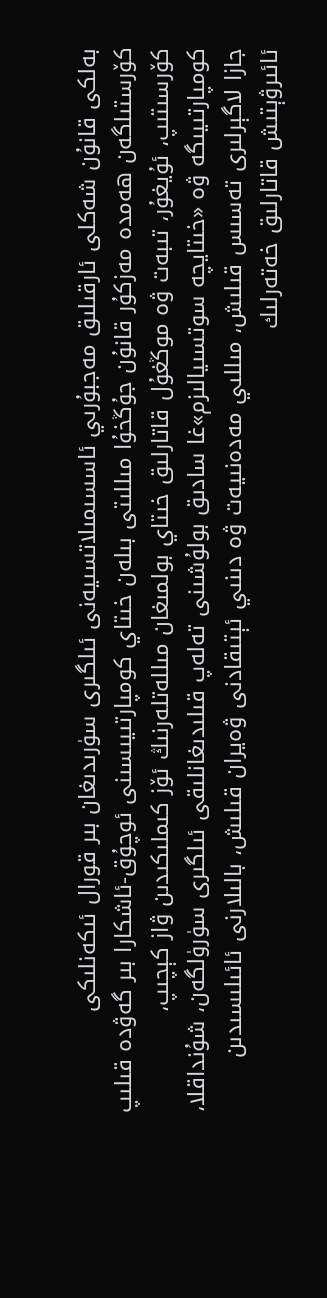بەلكى قانۇن شەكلى ئارقىلىق مەجبۇرىي ئاسسىمىلاتسىيەنى ئىلگىرى سۈرىدىغان بىر قورال ئىكەنلىكى كۆرستىلگەن ھەمدە مەزكۇر قانۇن جۇڭخۇا مىللىتى بىلەن خىتاي كومپارتىيىسىنى ئوچۇق-ئاشكارا بىر گەۋدە قىلىپ كۆرسىتىپ، ئۇيغۇر، تىبەت ۋە موڭغۇل قاتارلىق خىتاي بولمىغان مىللەتلەرنىڭ ئۆز كىملىكىدىن ۋاز كېچىپ، كومپارتىيىگە ۋە «خىتايچە سوتسىيالىزم»غا سادىق بولۇشىنى تەلەپ قىلىدىغانلىقى ئىلگىرى سۈرۈلگەن، شۇنداقلا، جازا لاگېرلىرى تەسىس قىلىش، مىللىي مەدەنىيەت ۋە دىنىي ئېتىقادنى ۋەيران قىلىش، بالىلارنى ئائىلىسىدىن ئائىرۋېتىش قاتارلىق خەتەرلىك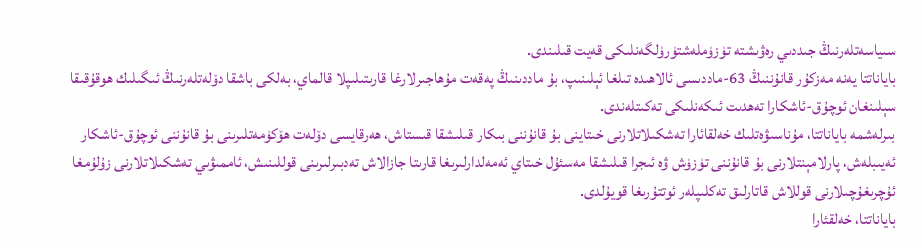سىياسەتلەرنىڭ جىددىي رەۋىشتە تۈزۈملەشتۈرۈلگەنلىكى قەيت قىلىندى.
باياناتتا يەنە مەزكۇر قانۇننىڭ 63-ماددىسى ئالاھىدە تىلغا ئېلىنىپ، بۇ ماددىنىڭ پەقەت مۇھاجىرلارغا قارىتىلىپلا قالماي، بەلكى باشقا دۆلەتلەرنىڭ ئىگىلىك ھوقۇقىقا سېلىنغان ئوچۇق-ئاشكارا تەھدىت ئىكەنلىكى تەكىتلەندى.
بىرلەشمە باياناتتا، مۇناسىۋەتلىك خەلقائارا تەشكىلاتلارنى خىتاينى بۇ قانۇننى بىكار قىلىشقا قىستاش، ھەرقايسى دۆلەت ھۆكۈمەتلىرىنى بۇ قانۇننى ئوچۇق-ئاشكار ئەيىبلەش، پارلامېنتلارنى بۇ قانۇننى تۈزۈش ۋە ئىجرا قىلىشقا مەسئۇل خىتاي ئەمەلدارلىرىغا قارىتا جازالاش تەدبىرلىرىنى قوللىنىش، ئاممىۋىي تەشكىلاتلارنى زۇلۇمغا ئۇچرىغۇچىلارنى قوللاش قاتارلىق تەكلىپلەر ئوتتۇرىغا قويۇلدى.
باياناتتا، خەلقئارا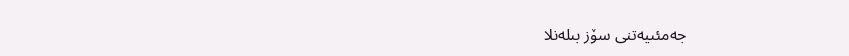جەمئىيەتنى سۆز بىلەنلا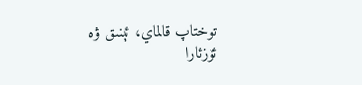توختاپ قالماي، ئېنىق ۋە ئۆزئارا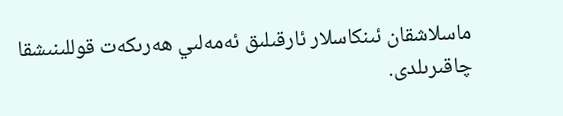ماسلاشقان ئىنكاسلار ئارقىلىق ئەمەلىي ھەرىكەت قوللىنىشقا چاقىرىلدى.